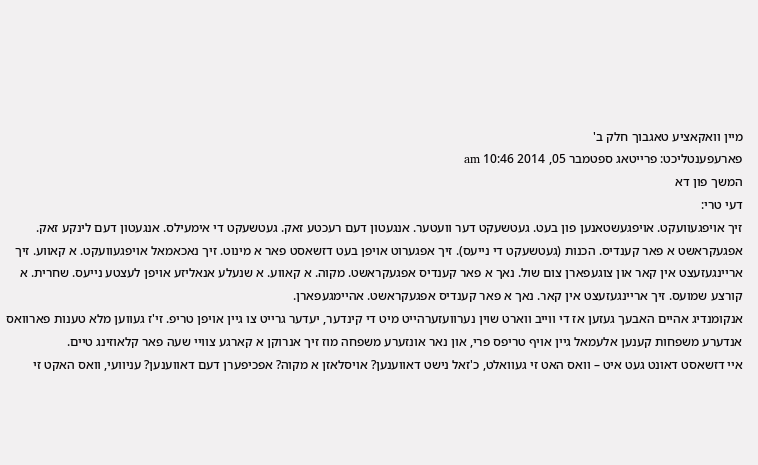מיין וואקאציע טאגבוך חלק ב'
פארעפענטליכט: פרייטאג ספטמבר 05, 2014 10:46 am
המשך פון דא
דעי טרי:
זיך אויפגעוועקט. אויפגעשטאנען פון בעט. געטשעקט דער וועטער. אנגעטון דעם רעכטע זאק. געטשעקט די אימעילס. אנגעטון דעם לינקע זאק. אפגעקראשט א פאר קענדיס. הכנות (געטשעקט די נייעס). זיך אפגערוט אויפן בעט דזשאסט פאר א מינוט. זיך נאכאמאל אויפגעוועקט. א קאווע. זיך אריינגעזעצט אין קאר און צוגעפארן צום שול. נאך א פאר קענדיס אפגעקראשט. מקוה. א קאווע. א שנעלע אנאליזע אויפן לעצטע נייעס. שחרית. א קורצע שמועס. זיך אריינגעזעצט אין קאר. נאך א פאר קענדיס אפגעקראשט. אהיימגעפארן.
אנקומנדיג אהיים האבעך געזען אז די ווייב ווארט שוין נערוועזערהייט מיט די קינדער, יעדער גרייט צו גיין אויפן טריפ. זי'ז געווען מלא טענות פארוואס אנדערע משפחות קענען אלעמאל גיין אויף טריפס פרי, און נאר אונזערע משפחה מוז זיך אנרוקן א קארגע צוויי שעה פאר קלאוזינג טיים.
איי דזשאסט דאונט געט איט – וואס האט זי געוואלט, כ'זאל נישט דאווענען? אויסלאזן א מקוה? אפכיפערן דעם דאווענען? עניוועי, וואס האקט זי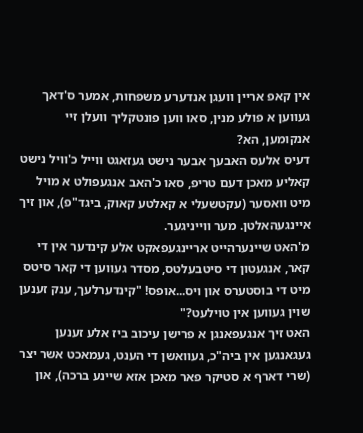אין קאפ אריין וועגן אנדערע משפחות, אמער ס'דאך געווען א פולע מנין, סאו ווען פונטקליך וועלן זיי אנקומען, הא?
דעיס אלעס האבעך אבער נישט געזאגט ווייל כ'וויל נישט קאליע מאכן דעם טריפ, סאו כ'האב אנגעפולט א מויל מיט וואסער (עקטשעלי א קאלטע קאוק, ביגד"פ), און זיך איינגעהאלטן. מער ווייניגער.
מ'האט שיינערהייט אריינגעפאקט אלע קינדער אין די קאר, אנגעטון די סיטבעלטס, מסדר געווען די קאר סיטס מיט די בוסטערס און ויס...אופס! "קינדערלעך, ענק זענען שוין געווען אין טוילעט?"
האט זיך אנגעפאנגן א פרישן עיכוב ביז אלע זענען געגאנגען אין ביה"כ, געוואשן די הענט, געמאכט אשר יצר (שרי דארף א סטיקר פאר מאכן אזא שיינע ברכה), און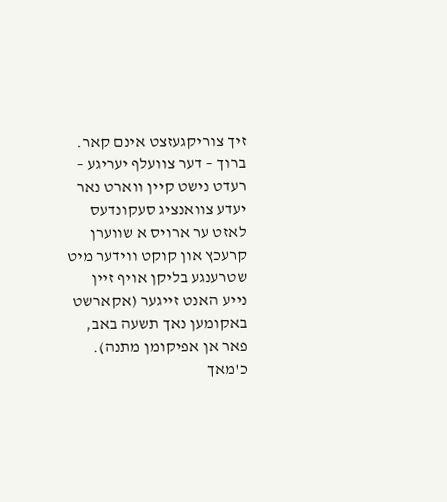זיך צוריקגעזצט אינם קאר. ברוך – דער צוועלף יעריגע – רעדט נישט קיין ווארט נאר יעדע צוואנציג סעקונדעס לאזט ער ארויס א שווערן קרעכץ און קוקט ווידער מיט שטרענגע בליקן אויף זיין נייע האנט זייגער (אקארשט באקומען נאך תשעה באב, פאר אן אפיקומן מתנה). כ'מאך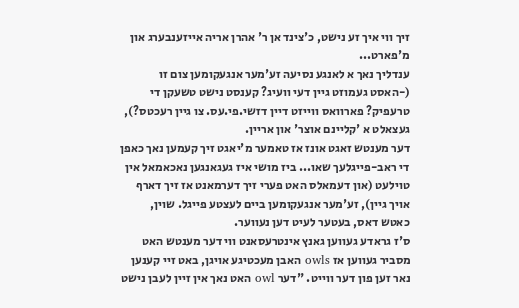זיך ווי איך זע נישט, כ'צינד אן ר' אהרן אריה אייזענבערג און מ'פארט...
ענדליך נאך א לאנגע נסיעה זע'מער אנגעקומען צום זו (-האסט געמוזט גיין דעי וועיג? קענסט נישט טשעקן די טרעפיק? פארוואס ווייזט דיין דזשי.פי.עס. צו גיין רעכטס?), געצאלט א 'קליינם אוצר' און אריין.
דער מענטש זאגט אונז אז טאמער מ'יאגט זיך קעמען נאך כאפן די ראב-פייגלעך שאו... ביז מושי איז געגאנגען נאכאמאל אין טוילעט (און דעמאלס האט פערי זיך דערמאנט אז זיך דארף אויך גיין), זע'מער אנגעקומען ביים לעצטע פייגל. שוין, כאטש דאס, בעטער לעיט דען נעווער.
ס'ז גראדע געווען גאנץ אינטרעסאנט ווי דער מענטש האט מסביר געווען אז owls האבן מעכטיגע אויגן, באט זיי קענען נאר זען פון דער ווייט. "דער owl האט נאך אין זיין לעבן נישט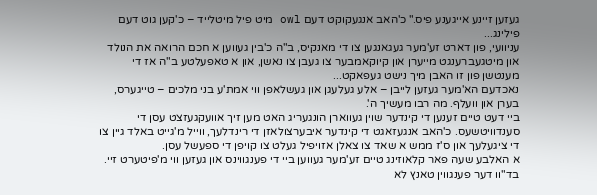געזען זיינע אייגענע פיס." כ'האב אנגעקוקט דעם owl מיט פיל מיטלייד – כ'קען גוט דעם פילינג...
עניוועי, פון דארט זע'מער געגאנגען צו די מאנקיס, ב"ה כ'בין געווען א חכם הרואה את הנולד און מיטגעברענגט מייערן און קיוקאמבער צו געבן צו נאשן, און א טאפעלטע ב"ה אז די מענטשן פון זו האבן מיך נישט געפאקט...
נאכדעם הא'מער געזען לייבן – אלע געלעגן און געשלאפן ווי אמת'ע בני מלכים – טייגערס, בערן און וועלף. מה רבו מעשיך ה'.
ביי דעט טיים זענען די קינדער שוין געווארן הונגעריג האט מען זיך אוועקגעזצט עסן די סענדוויטשעס. כ'האב אנגעזאגט די קינדער איבערצולאזן די רינדלעך, ווייל מ'גייט באלד גיין צו די ציגעלעך און ס'ז ממש א שאד צו צאלן אזויפיל געלט צו קויפן די ספעשל עסן.
א האלבע שעה פאר קלאוזינג טיים זע'מער געווען ביי די פענגווינס און געזען ווי מ'פיטערט זיי. בד"וו דער פענגווין טאנץ לא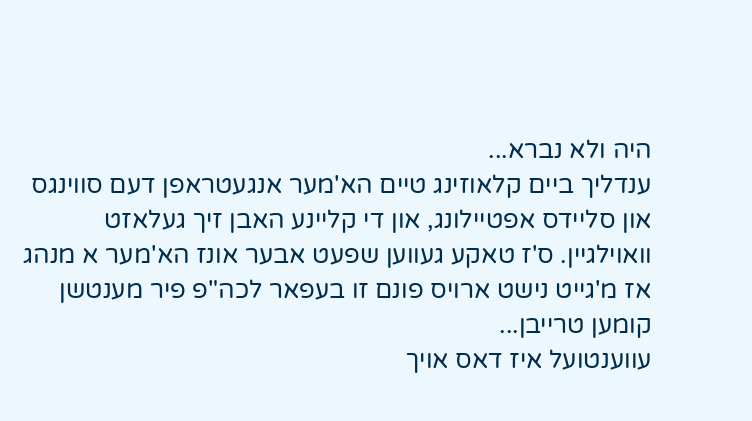היה ולא נברא...
ענדליך ביים קלאוזינג טיים הא'מער אנגעטראפן דעם סווינגס און סליידס אפטיילונג, און די קליינע האבן זיך געלאזט וואוילגיין. ס'ז טאקע געווען שפעט אבער אונז הא'מער א מנהג אז מ'גייט נישט ארויס פונם זו בעפאר לכה"פ פיר מענטשן קומען טרייבן...
עווענטועל איז דאס אויך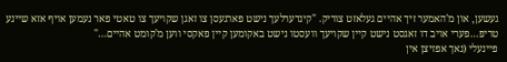געשען, און מ'האמער זיך אהיים געלאזט צוריק. "קינדערלעך נישט פארגעסן צו זאגן שקויעך צו טאטי פאר נעמען אויף אזא שיינע טריפ...פערי אויב דו זאגסט נישט קיין שקויעך וועסטו נישט באקומען קיין פאקסי ווען מ'קומט אהיים..."
פיינעלי (נאך אפזיצן אין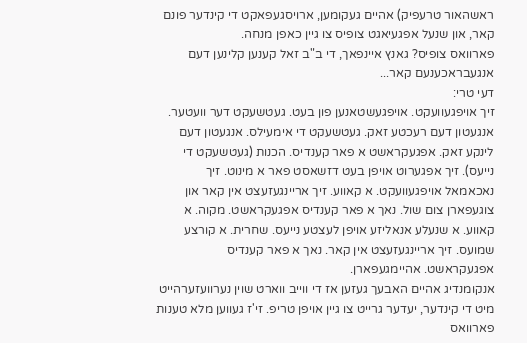ראשהאור טרעפיק) אהיים געקומען, ארויסגעפאקט די קינדער פונם קאר, און שנעל אפגעיאגט צופיס צו גיין כאפן מנחה.
פארוואס צופיס? גאנץ איינפאך, די ב"ב זאל קענען קלינען דעם אנגעבראכענעם קאר...
דעי טרי:
זיך אויפגעוועקט. אויפגעשטאנען פון בעט. געטשעקט דער וועטער. אנגעטון דעם רעכטע זאק. געטשעקט די אימעילס. אנגעטון דעם לינקע זאק. אפגעקראשט א פאר קענדיס. הכנות (געטשעקט די נייעס). זיך אפגערוט אויפן בעט דזשאסט פאר א מינוט. זיך נאכאמאל אויפגעוועקט. א קאווע. זיך אריינגעזעצט אין קאר און צוגעפארן צום שול. נאך א פאר קענדיס אפגעקראשט. מקוה. א קאווע. א שנעלע אנאליזע אויפן לעצטע נייעס. שחרית. א קורצע שמועס. זיך אריינגעזעצט אין קאר. נאך א פאר קענדיס אפגעקראשט. אהיימגעפארן.
אנקומנדיג אהיים האבעך געזען אז די ווייב ווארט שוין נערוועזערהייט מיט די קינדער, יעדער גרייט צו גיין אויפן טריפ. זי'ז געווען מלא טענות פארוואס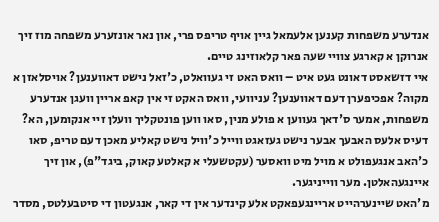אנדערע משפחות קענען אלעמאל גיין אויף טריפס פרי, און נאר אונזערע משפחה מוז זיך אנרוקן א קארגע צוויי שעה פאר קלאוזינג טיים.
איי דזשאסט דאונט געט איט – וואס האט זי געוואלט, כ'זאל נישט דאווענען? אויסלאזן א מקוה? אפכיפערן דעם דאווענען? עניוועי, וואס האקט זי אין קאפ אריין וועגן אנדערע משפחות, אמער ס'דאך געווען א פולע מנין, סאו ווען פונטקליך וועלן זיי אנקומען, הא?
דעיס אלעס האבעך אבער נישט געזאגט ווייל כ'וויל נישט קאליע מאכן דעם טריפ, סאו כ'האב אנגעפולט א מויל מיט וואסער (עקטשעלי א קאלטע קאוק, ביגד"פ), און זיך איינגעהאלטן. מער ווייניגער.
מ'האט שיינערהייט אריינגעפאקט אלע קינדער אין די קאר, אנגעטון די סיטבעלטס, מסדר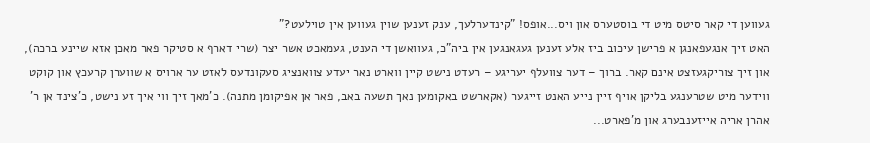געווען די קאר סיטס מיט די בוסטערס און ויס...אופס! "קינדערלעך, ענק זענען שוין געווען אין טוילעט?"
האט זיך אנגעפאנגן א פרישן עיכוב ביז אלע זענען געגאנגען אין ביה"כ, געוואשן די הענט, געמאכט אשר יצר (שרי דארף א סטיקר פאר מאכן אזא שיינע ברכה), און זיך צוריקגעזצט אינם קאר. ברוך – דער צוועלף יעריגע – רעדט נישט קיין ווארט נאר יעדע צוואנציג סעקונדעס לאזט ער ארויס א שווערן קרעכץ און קוקט ווידער מיט שטרענגע בליקן אויף זיין נייע האנט זייגער (אקארשט באקומען נאך תשעה באב, פאר אן אפיקומן מתנה). כ'מאך זיך ווי איך זע נישט, כ'צינד אן ר' אהרן אריה אייזענבערג און מ'פארט...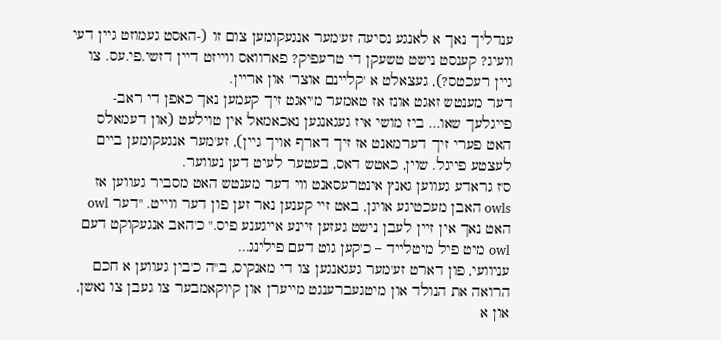ענדליך נאך א לאנגע נסיעה זע'מער אנגעקומען צום זו (-האסט געמוזט גיין דעי וועיג? קענסט נישט טשעקן די טרעפיק? פארוואס ווייזט דיין דזשי.פי.עס. צו גיין רעכטס?), געצאלט א 'קליינם אוצר' און אריין.
דער מענטש זאגט אונז אז טאמער מ'יאגט זיך קעמען נאך כאפן די ראב-פייגלעך שאו... ביז מושי איז געגאנגען נאכאמאל אין טוילעט (און דעמאלס האט פערי זיך דערמאנט אז זיך דארף אויך גיין), זע'מער אנגעקומען ביים לעצטע פייגל. שוין, כאטש דאס, בעטער לעיט דען נעווער.
ס'ז גראדע געווען גאנץ אינטרעסאנט ווי דער מענטש האט מסביר געווען אז owls האבן מעכטיגע אויגן, באט זיי קענען נאר זען פון דער ווייט. "דער owl האט נאך אין זיין לעבן נישט געזען זיינע אייגענע פיס." כ'האב אנגעקוקט דעם owl מיט פיל מיטלייד – כ'קען גוט דעם פילינג...
עניוועי, פון דארט זע'מער געגאנגען צו די מאנקיס, ב"ה כ'בין געווען א חכם הרואה את הנולד און מיטגעברענגט מייערן און קיוקאמבער צו געבן צו נאשן, און א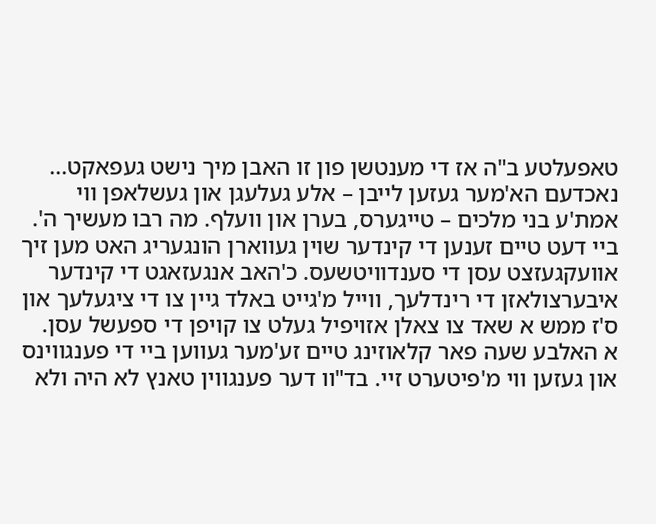טאפעלטע ב"ה אז די מענטשן פון זו האבן מיך נישט געפאקט...
נאכדעם הא'מער געזען לייבן – אלע געלעגן און געשלאפן ווי אמת'ע בני מלכים – טייגערס, בערן און וועלף. מה רבו מעשיך ה'.
ביי דעט טיים זענען די קינדער שוין געווארן הונגעריג האט מען זיך אוועקגעזצט עסן די סענדוויטשעס. כ'האב אנגעזאגט די קינדער איבערצולאזן די רינדלעך, ווייל מ'גייט באלד גיין צו די ציגעלעך און ס'ז ממש א שאד צו צאלן אזויפיל געלט צו קויפן די ספעשל עסן.
א האלבע שעה פאר קלאוזינג טיים זע'מער געווען ביי די פענגווינס און געזען ווי מ'פיטערט זיי. בד"וו דער פענגווין טאנץ לא היה ולא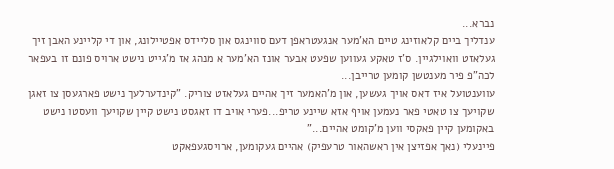נברא...
ענדליך ביים קלאוזינג טיים הא'מער אנגעטראפן דעם סווינגס און סליידס אפטיילונג, און די קליינע האבן זיך געלאזט וואוילגיין. ס'ז טאקע געווען שפעט אבער אונז הא'מער א מנהג אז מ'גייט נישט ארויס פונם זו בעפאר לכה"פ פיר מענטשן קומען טרייבן...
עווענטועל איז דאס אויך געשען, און מ'האמער זיך אהיים געלאזט צוריק. "קינדערלעך נישט פארגעסן צו זאגן שקויעך צו טאטי פאר נעמען אויף אזא שיינע טריפ...פערי אויב דו זאגסט נישט קיין שקויעך וועסטו נישט באקומען קיין פאקסי ווען מ'קומט אהיים..."
פיינעלי (נאך אפזיצן אין ראשהאור טרעפיק) אהיים געקומען, ארויסגעפאקט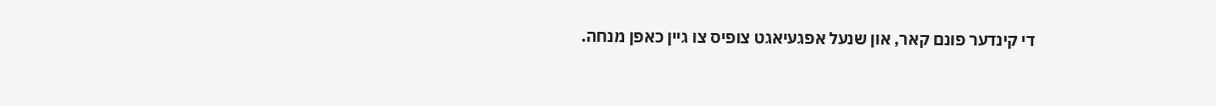די קינדער פונם קאר, און שנעל אפגעיאגט צופיס צו גיין כאפן מנחה.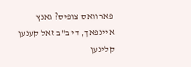פארוואס צופיס? גאנץ איינפאך, די ב"ב זאל קענען קלינען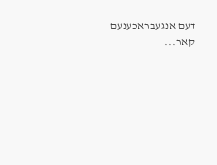דעם אנגעבראכענעם קאר...